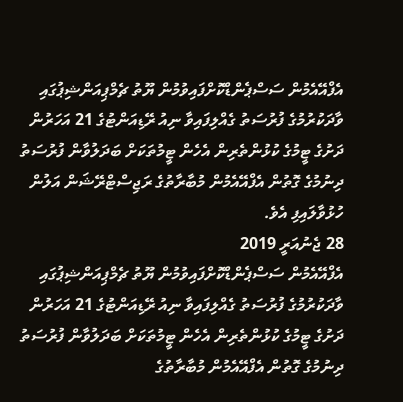އެފްއޭއެމުން ސަސްޕެންޑްކޮށްފައިވުމުން ޔޫތު ޗެމްޕިއަންޝިޕުގައި ވާދަކުރުމުގެ ފުރުސަތު ގެއްލިފައިވާ ނިއު ރޭޑިއަންޓުގެ 21 އަހަރުން ދަށުގެ ޓީމުގެ ކުޅުންތެރިން އެހެން ޓީމުތަކަށް ބަދަލުވާން ފުރުސަތު ދިނުމުގެ ގޮތުން އެފްއޭއެމުން މުބާރާތުގެ ރަޖިސްޓްރޭޝަން އަލުން ހުޅުވާލައިފި އެވެ.
28 ޖެނުއަރީ 2019
އެފްއޭއެމުން ސަސްޕެންޑްކޮށްފައިވުމުން ޔޫތު ޗެމްޕިއަންޝިޕުގައި ވާދަކުރުމުގެ ފުރުސަތު ގެއްލިފައިވާ ނިއު ރޭޑިއަންޓުގެ 21 އަހަރުން ދަށުގެ ޓީމުގެ ކުޅުންތެރިން އެހެން ޓީމުތަކަށް ބަދަލުވާން ފުރުސަތު ދިނުމުގެ ގޮތުން އެފްއޭއެމުން މުބާރާތުގެ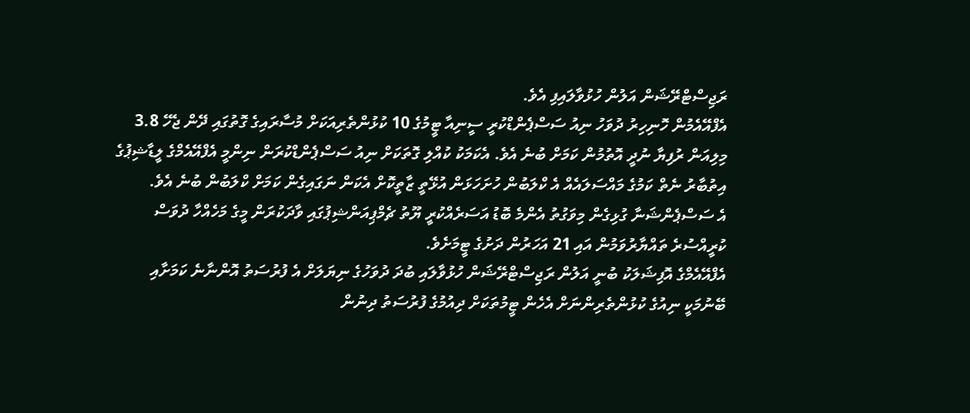ރަޖިސްޓްރޭޝަން އަލުން ހުޅުވާލައިފި އެވެ.
އެފްއޭއެމުން ހޮނިހިރު ދުވަހު ނިއު ސަސްޕެންޑްކުރީ ސީނިއާ ޓީމުގެ 10 ކުޅުންތެރިއަކަށް މުސާރައިގެ ގޮތުގައި ދޭން ޖެހޭ 3.8 މިލިއަން ރުފިޔާ ނުދީ އޮތުމުން ކަމަށް ބުނެ އެވެ. އެކަމަކު ކުއްލި ގޮތަކަށް ނިއު ސަސްޕެންޑްކުރަން ނިންމީ އެފްއޭއެމްގެ ލީޑާޝިޕުގެ އިތުބާރު ނެތް ކަމުގެ މައްސަލައެއް އެ ކްލަބުން ހުށަހަޅަން އުޅޭތީ ޒާތީކޮށް އެކަން ނަގައިގެން ކަމަށް ކްލަބުން ބުނެ އެވެ.
އެ ސަސްޕެންޝަނާ ގުޅިގެން މިވަގުތު އެންމެ ބޮޑު އަސަރެއްކުރީ ޔޫތު ޗެމްޕިއަންޝިޕުގައި ވާދަކުރަން މީގެ މަހެއްހާ ދުވަސް ކުރީއްސުރެ ތައްޔާރުވަމުން އައި 21 އަހަރުން ދަށުގެ ޓީމަށެވެ.
އެފްއޭއެމްގެ އޮފިޝަލަކު ބުނީ އަލުން ރަޖިސްޓްރޭޝަން ހުޅުވާލައި ބުދަ ދުވަހުގެ ނިޔަލަށް އެ ފުރުސަތު އޮންނާނެ ކަމަށާއި ބޭނުމަކީ ނިއުގެ ކުޅުންތެރިންނަށް އެހެން ޓީމުތަކަށް ދިއުމުގެ ފުރުސަތު ދިނުން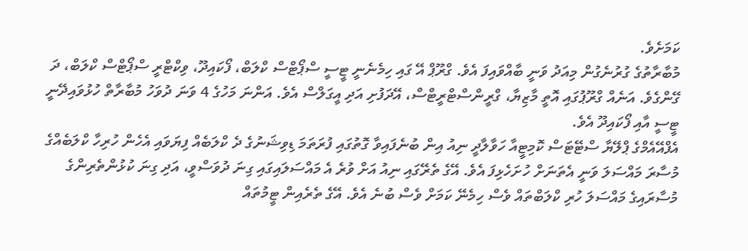ކަމަށެވެ.
މުބާރާތުގެ ގުރުނެގުން މިއަދު ވަނީ ބާއްވައިފަ އެވެ. ގްރޫޕް އޭ ގައި ހިމެނެނީ ޓީސީ ސްޕޯޓްސް ކްލަބް، ފޯކައިދޫ، ވިކްޓްރީ ސްޕޯޓްސް ކްލަބް، ދަ ގޭންގެވެ. އަނެއް ގްރޫޕުގައި އޮތީ މާޒިޔާ، ގްރީންސްޓްރީޓްސް، އޭދަފުށި އަދި އީގަލްސް އެވެ. އަންނަ މަހުގެ 4 ވަނަ ދުވަހު މުބާރާތް ހުޅުވައިދޭނީ ޓީސީ އާއި ފޯކައިދޫ އެވެ.
އެފްއޭއެމްގެ ޕްލޭޔާ ސްޓޭޓަސް ކޮމިޓީއާ ހަވާލާދީ ނިއު އިން ބުނެފައިވާ ގޮތުގައި ފުރަތަމަ ޑިވިޝަނުގެ ދެ ކްލަބެއް ފިޔަވައި އެހެން ހުރިހާ ކްލަބެއްގެ މުސާރަ މައްސަލަ ވަނީ އެތަނަށް ހުށަހެޅިފަ އެވެ. އޭގެ ތެރޭގައި ނިއު އަށް ވުރެ އެ މައްސަލައިގައި ގިނަ ދުވަސްވީ، އަދި ގިނަ ކުޅުންތެރިންގެ މުސާރައިގެ މައްސަލަ ހުރި ކްލަބްތައް ވެސް ހިމެނޭ ކަމަށް ވެސް ބުނެ އެވެ. އޭގެ ތެރެއިން ޓީމުތައް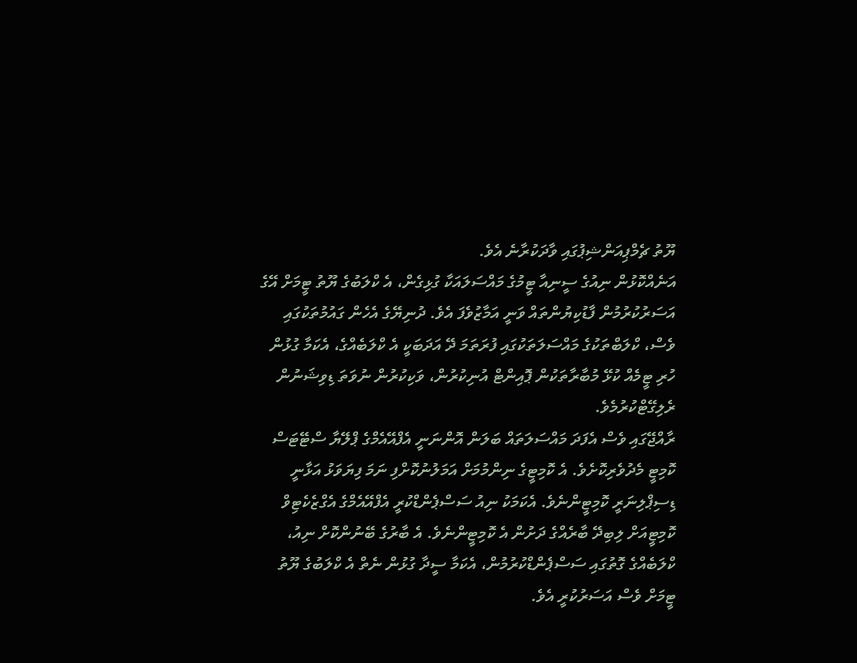ޔޫތު ޗެމްޕިއަންޝިޕުގައި ވާދަކުރާނެ އެވެ.
އަނެއްކޮޅުން ނިއުގެ ސީނިއާ ޓީމުގެ މައްސަލައަކާ ގުޅިގެން، އެ ކްލަބުގެ ޔޫތު ޓީމަށް އޭގެ އަސަރުކުރުމުން ފާޑުކިޔުންތައް ވަނީ އަމާޒުވެފަ އެވެ. ދުނިޔޭގެ އެހެން ގައުމުތަކުގައި ވެސް، ކްލަބްތަކުގެ މައްސަލަތަކުގައި ފުރަތަމަ ދޭ އަދަބަކީ އެ ކްލަބެއްގެ، އެކަމާ ގުޅުން ހުރި ޓީމެއް ކުޅޭ މުބާރާތަކުން ޕޮއިންޓް އުނިކުރުން، ވަކިކުރުން ނުވަތަ ޑިވިޝަނުން ރެލިގޭޓްކުރުމެވެ.
ރާއްޖޭގައި ވެސް އެފަދަ މައްސަލަތައް ބަލަން އޮންނަނީ އެފްއޭއެމްގެ ޕްލޭޔާ ސްޓޭޓަސް ކޮމިޓީ މެދުވެރިކޮށެވެ. އެ ކޮމިޓީގެ ނިންމުމަށް އަމަލުނުކޮށްފި ނަމަ ފިޔަވަޅު އަޅާނީ ޑިސިޕްލިނަރީ ކޮމިޓީންނެވެ. އެކަމަކު ނިއު ސަސްޕެންޑްކުރީ އެފްއޭއެމްގެ އެގްޒެކެޓިވް ކޮމިޓީއަށް ލިބިދޭ ބާރެއްގެ ދަށުން އެ ކޮމިޓީންނެވެ. އެ ބާރުގެ ބޭނުންކޮށް ނިއު، ކްލަބެއްގެ ގޮތުގައި ސަސްޕެންޑްކުރުމުން، އެކަމާ ސީދާ ގުޅުން ނެތް އެ ކްލަބުގެ ޔޫތު ޓީމަށް ވެސް އަސަރުކުރީ އެވެ.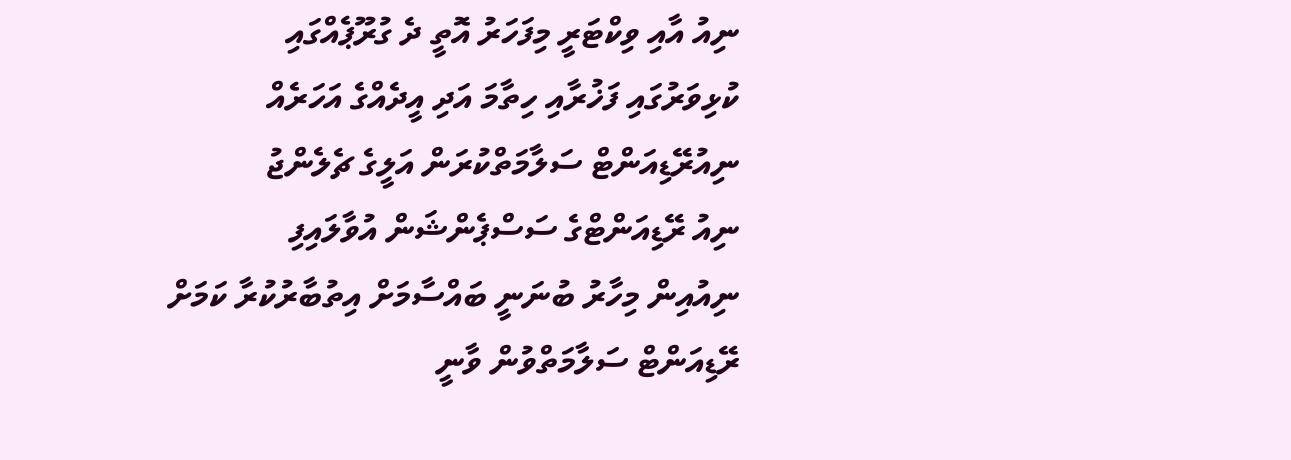ނިއު އާއި ވިކްޓަރީ މިފަހަރު އޮތީ ދެ ގުރޫޕެއްގައި
ކުޅިވަރުގައި ފަޚުރާއި ހިތާމަ އަދި އީދެއްގެ އަހަރެއް
ނިއުރޭޑިއަންޓް ސަލާމަތްކުރަން އަލީގެ ޗެލެންޖު
ނިއު ރޭޑިއަންޓްގެ ސަސްޕެންޝަން އުވާލައިފި
ނިއުއިން މިހާރު ބުނަނީ ބައްސާމަށް އިތުބާރުކުރާ ކަމަށް
ރޭޑިއަންޓް ސަލާމަތްވުން ވާނީ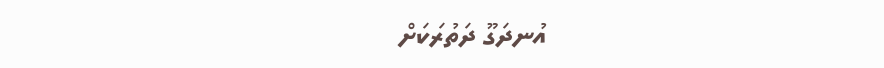އުނދަގޫ ދަތުރަކަށް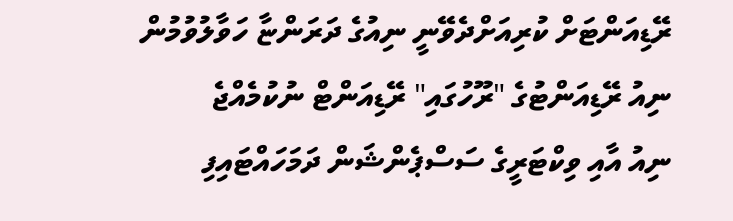ރޭޑިއަންޓަށް ކުރިއަށްދެވޭނީ ނިއުގެ ދަރަންޏާ ހަވާލުވުމުން
ނިއު ރޭޑިއަންޓުގެ "ރޫހުގައި" ރޭޑިއަންޓް ނުކުމެއްޖެ
ނިއު އާއި ވިކްޓަރީގެ ސަސްޕެންޝަން ދަމަހައްޓައިފި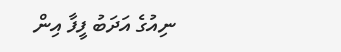ނިއުގެ އަދަބު ފީފާ އިން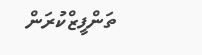ތަންފީޒްކުރަން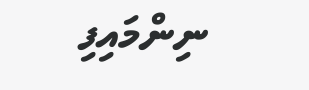ނިންމައިފި